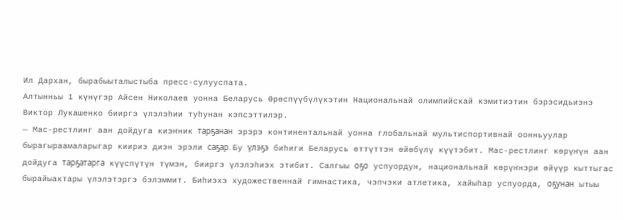Ил Дархан, бырабыыталыстыба пресс-сулууспата.
Алтынньы 1 күнүгэр Айсен Николаев уонна Беларусь Өрөспүүбүлүкэтин Национальнай олимпийскай кэмитиэтин бэрэсидьиэнэ Виктор Лукашенко бииргэ үлэлэһии туһунан кэпсэттилэр.
— Мас-рестлинг аан дойдуга киэҥник тарҕанан эрэрэ континентальнай уонна глобальнай мультиспортивнай оонньуулар бырагыраамаларыгар киириэ диэн эрэли саҕар. Бу үлэҕэ биһиги Беларусь өттүттэн өйөбүлү күүтэбит. Мас-рестлинг көрүҥүн аан дойдуга тарҕатарга күүспүтүн түмэн, бииргэ үлэлэһиэх этибит. Салгыы оҕо успуордун, национальнай көрүҥнэри өйүүр кыттыгас бырайыактары үлэлэтэргэ бэлэммит. Биһиэхэ художественнай гимнастика, чэпчэки атлетика, хайыһар успуорда, оҕунан ытыы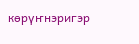көрүҥнэригэр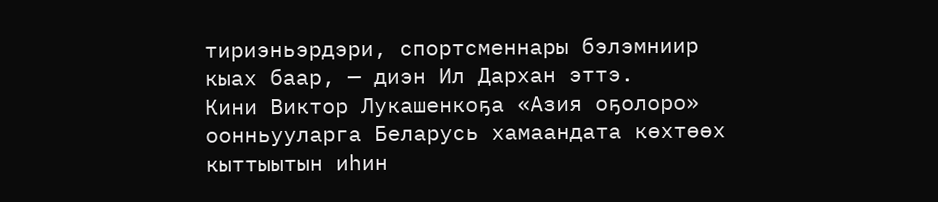тириэньэрдэри, спортсменнары бэлэмниир кыах баар, — диэн Ил Дархан эттэ.
Кини Виктор Лукашенкоҕа «Азия оҕолоро» оонньууларга Беларусь хамаандата көхтөөх кыттыытын иһин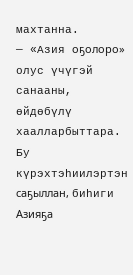махтанна.
— «Азия оҕолоро» олус үчүгэй санааны, өйдөбүлү хаалларбыттара. Бу күрэхтэһиилэртэн саҕыллан, биһиги Азияҕа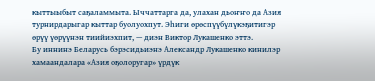кыттыыбыт саҕаламмыта. Ыччаттарга да, улахан дьоҥҥо да Азия турнирдарыгар кыттар буолуохпут. Эһиги өрөспүүбүлүкэҕитигэр өрүү үөрүүнэн тиийиэхпит, — диэн Виктор Лукашенко эттэ.
Бу иннинэ Беларусь бэрэсидьиэнэ Александр Лукашенко кинилэр хамаандалара «Азия оҕолоругар» үрдүк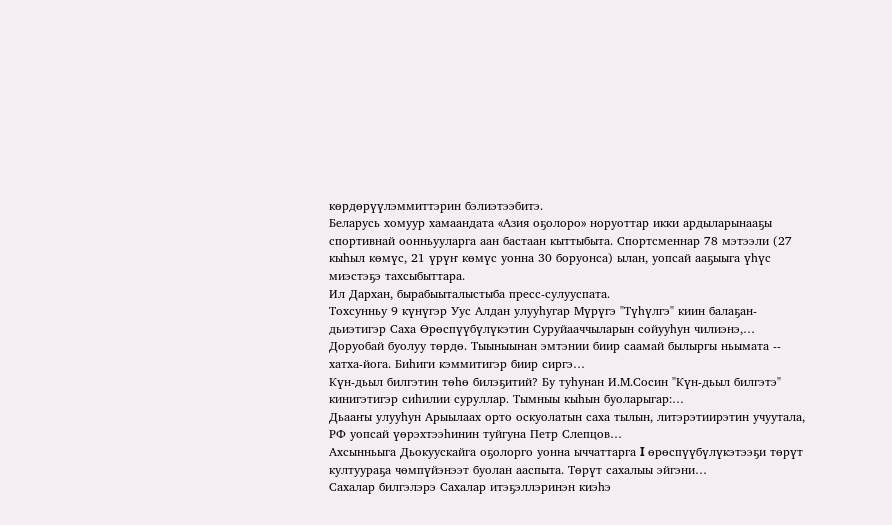көрдөрүүлэммиттэрин бэлиэтээбитэ.
Беларусь хомуур хамаандата «Азия оҕолоро» норуоттар икки ардыларынааҕы спортивнай оонньууларга аан бастаан кыттыбыта. Спортсменнар 78 мэтээли (27 кыһыл көмүс, 21 үрүҥ көмүс уонна 30 боруонса) ылан, уопсай ааҕыыга үһүс миэстэҕэ тахсыбыттара.
Ил Дархан, бырабыыталыстыба пресс-сулууспата.
Тохсунньу 9 күнүгэр Уус Алдан улууһугар Мүрүгэ "Түһүлгэ" киин балаҕан-дьиэтигэр Саха Өрөспүүбүлүкэтин Суруйааччыларын сойууһун чилиэнэ,…
Доруобай буолуу төрдө. Тыыныынан эмтэнии биир саамай былыргы ньымата -- хатха-йога. Биһиги кэммитигэр биир сиргэ…
Күн-дьыл билгэтин төһө билэҕитий? Бу туһунан И.М.Сосин "Күн-дьыл билгэтэ" кинигэтигэр сиһилии суруллар. Тымныы кыһын буоларыгар:…
Дьааҥы улууһун Арыылаах орто оскуолатын саха тылын, литэрэтиирэтин учуутала, РФ уопсай үөрэхтээһинин туйгуна Петр Слепцов…
Ахсынньыга Дьокуускайга оҕолорго уонна ыччаттарга I өрөспүүбүлүкэтээҕи төрүт култуураҕа чөмпүйэнээт буолан ааспыта. Төрүт сахалыы эйгэни…
Сахалар билгэлэрэ Сахалар итэҕэллэринэн киэһэ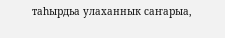таһырдьа улаханнык саҥарыа,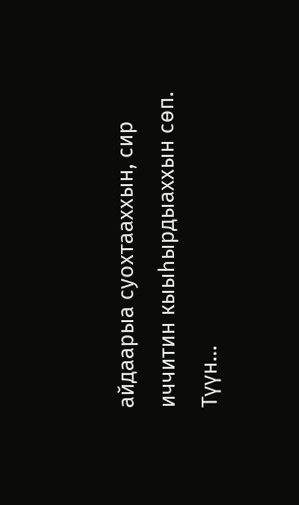айдаарыа суохтааххын, сир иччитин кыыһырдыаххын сөп. Түүн…